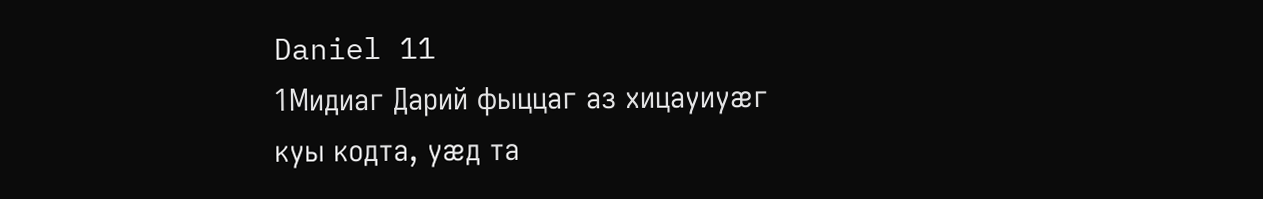Daniel 11
1Мидиаг Дарий фыццаг аз хицауиуӕг куы кодта, уӕд та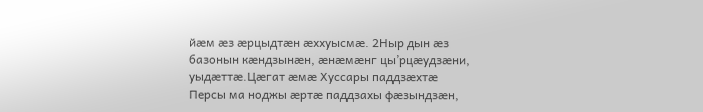йӕм ӕз ӕрцыдтӕн ӕххуысмӕ. 2Ныр дын ӕз базонын кӕндзынӕн, ӕнӕмӕнг цы’рцӕудзӕни, уыдӕттӕ.Цӕгат ӕмӕ Хуссары паддзӕхтӕ
Персы ма ноджы ӕртӕ паддзахы фӕзындзӕн,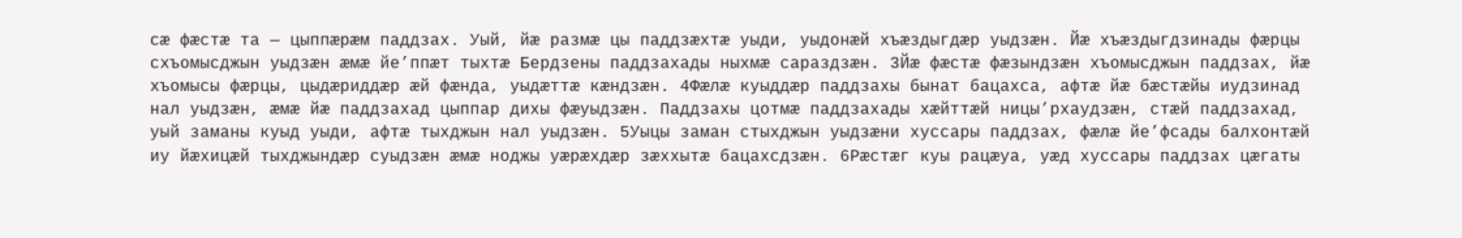сӕ фӕстӕ та — цыппӕрӕм паддзах. Уый, йӕ размӕ цы паддзӕхтӕ уыди, уыдонӕй хъӕздыгдӕр уыдзӕн. Йӕ хъӕздыгдзинады фӕрцы схъомысджын уыдзӕн ӕмӕ йе’ппӕт тыхтӕ Бердзены паддзахады ныхмӕ сараздзӕн. 3Йӕ фӕстӕ фӕзындзӕн хъомысджын паддзах, йӕ хъомысы фӕрцы, цыдӕриддӕр ӕй фӕнда, уыдӕттӕ кӕндзӕн. 4Фӕлӕ куыддӕр паддзахы бынат бацахса, афтӕ йӕ бӕстӕйы иудзинад нал уыдзӕн, ӕмӕ йӕ паддзахад цыппар дихы фӕуыдзӕн. Паддзахы цотмӕ паддзахады хӕйттӕй ницы’рхаудзӕн, стӕй паддзахад, уый заманы куыд уыди, афтӕ тыхджын нал уыдзӕн. 5Уыцы заман стыхджын уыдзӕни хуссары паддзах, фӕлӕ йе’фсады балхонтӕй иу йӕхицӕй тыхджындӕр суыдзӕн ӕмӕ ноджы уӕрӕхдӕр зӕххытӕ бацахсдзӕн. 6Рӕстӕг куы рацӕуа, уӕд хуссары паддзах цӕгаты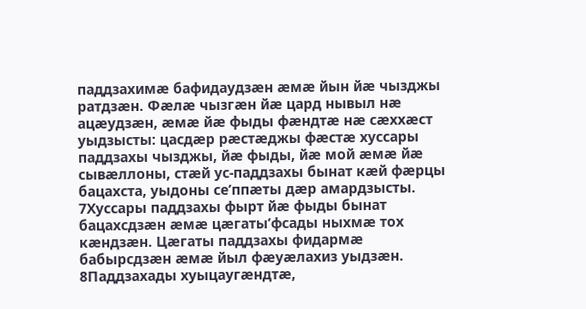паддзахимӕ бафидаудзӕн ӕмӕ йын йӕ чызджы ратдзӕн. Фӕлӕ чызгӕн йӕ цард нывыл нӕ ацӕудзӕн, ӕмӕ йӕ фыды фӕндтӕ нӕ сӕххӕст уыдзысты: цасдӕр рӕстӕджы фӕстӕ хуссары паддзахы чызджы, йӕ фыды, йӕ мой ӕмӕ йӕ сывӕллоны, стӕй ус-паддзахы бынат кӕй фӕрцы бацахста, уыдоны се’ппӕты дӕр амардзысты. 7Хуссары паддзахы фырт йӕ фыды бынат бацахсдзӕн ӕмӕ цӕгаты’фсады ныхмӕ тох кӕндзӕн. Цӕгаты паддзахы фидармӕ бабырсдзӕн ӕмӕ йыл фӕуӕлахиз уыдзӕн. 8Паддзахады хуыцаугӕндтӕ,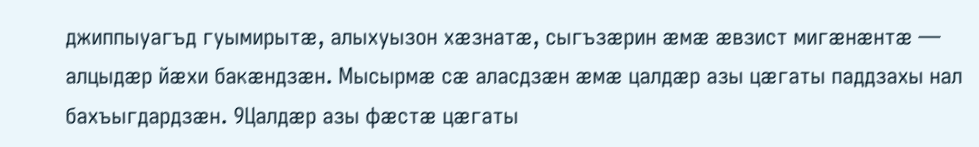джиппыуагъд гуымирытӕ, алыхуызон хӕзнатӕ, сыгъзӕрин ӕмӕ ӕвзист мигӕнӕнтӕ — алцыдӕр йӕхи бакӕндзӕн. Мысырмӕ сӕ аласдзӕн ӕмӕ цалдӕр азы цӕгаты паддзахы нал бахъыгдардзӕн. 9Цалдӕр азы фӕстӕ цӕгаты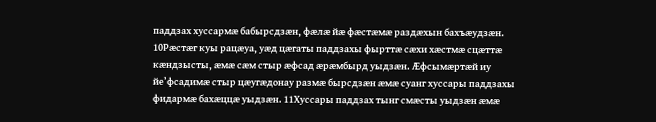паддзах хуссармӕ бабырсдзӕн, фӕлӕ йӕ фӕстӕмӕ раздӕхын бахъӕудзӕн. 10Рӕстӕг куы рацӕуа, уӕд цӕгаты паддзахы фырттӕ сӕхи хӕстмӕ сцӕттӕ кӕндзысты, ӕмӕ сӕм стыр ӕфсад ӕрӕмбырд уыдзӕн. Ӕфсымӕртӕй иу йе’фсадимӕ стыр цӕугӕдонау размӕ бырсдзӕн ӕмӕ суанг хуссары паддзахы фидармӕ бахӕццӕ уыдзӕн. 11Хуссары паддзах тынг смӕсты уыдзӕн ӕмӕ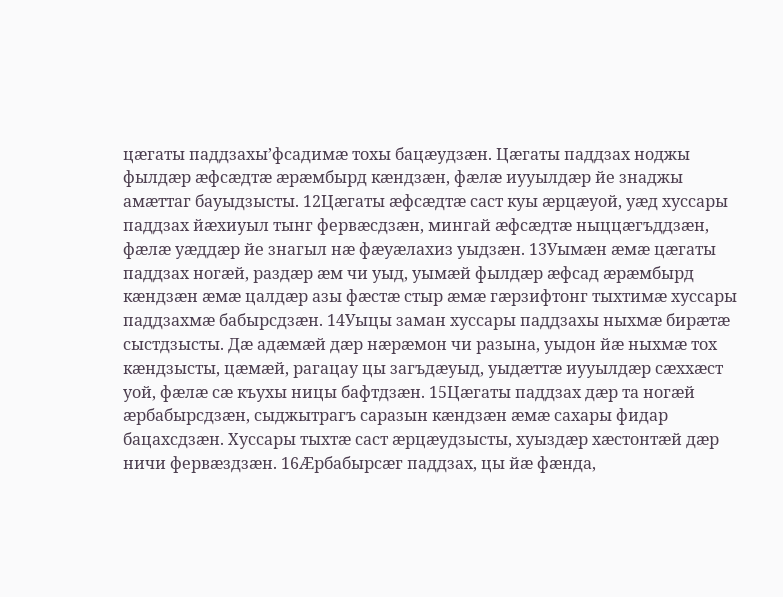цӕгаты паддзахы’фсадимӕ тохы бацӕудзӕн. Цӕгаты паддзах ноджы фылдӕр ӕфсӕдтӕ ӕрӕмбырд кӕндзӕн, фӕлӕ иууылдӕр йе знаджы амӕттаг бауыдзысты. 12Цӕгаты ӕфсӕдтӕ саст куы ӕрцӕуой, уӕд хуссары паддзах йӕхиуыл тынг фервӕсдзӕн, мингай ӕфсӕдтӕ ныццӕгъддзӕн, фӕлӕ уӕддӕр йе знагыл нӕ фӕуӕлахиз уыдзӕн. 13Уымӕн ӕмӕ цӕгаты паддзах ногӕй, раздӕр ӕм чи уыд, уымӕй фылдӕр ӕфсад ӕрӕмбырд кӕндзӕн ӕмӕ цалдӕр азы фӕстӕ стыр ӕмӕ гӕрзифтонг тыхтимӕ хуссары паддзахмӕ бабырсдзӕн. 14Уыцы заман хуссары паддзахы ныхмӕ бирӕтӕ сыстдзысты. Дӕ адӕмӕй дӕр нӕрӕмон чи разына, уыдон йӕ ныхмӕ тох кӕндзысты, цӕмӕй, рагацау цы загъдӕуыд, уыдӕттӕ иууылдӕр сӕххӕст уой, фӕлӕ сӕ къухы ницы бафтдзӕн. 15Цӕгаты паддзах дӕр та ногӕй ӕрбабырсдзӕн, сыджытрагъ саразын кӕндзӕн ӕмӕ сахары фидар бацахсдзӕн. Хуссары тыхтӕ саст ӕрцӕудзысты, хуыздӕр хӕстонтӕй дӕр ничи фервӕздзӕн. 16Ӕрбабырсӕг паддзах, цы йӕ фӕнда,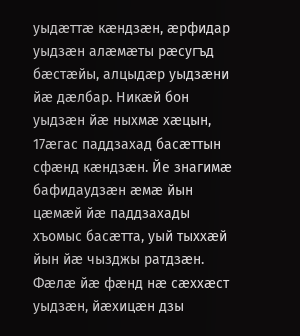уыдӕттӕ кӕндзӕн, ӕрфидар уыдзӕн алӕмӕты рӕсугъд бӕстӕйы, алцыдӕр уыдзӕни йӕ дӕлбар. Никӕй бон уыдзӕн йӕ ныхмӕ хӕцын, 17ӕгас паддзахад басӕттын сфӕнд кӕндзӕн. Йе знагимӕ бафидаудзӕн ӕмӕ йын цӕмӕй йӕ паддзахады хъомыс басӕтта, уый тыххӕй йын йӕ чызджы ратдзӕн. Фӕлӕ йӕ фӕнд нӕ сӕххӕст уыдзӕн, йӕхицӕн дзы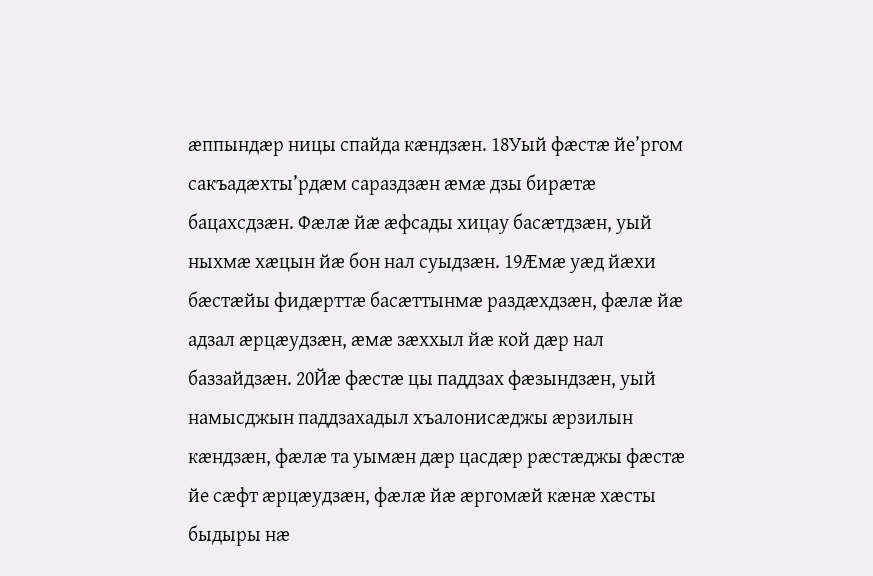ӕппындӕр ницы спайда кӕндзӕн. 18Уый фӕстӕ йе’ргом сакъадӕхты’рдӕм сараздзӕн ӕмӕ дзы бирӕтӕ бацахсдзӕн. Фӕлӕ йӕ ӕфсады хицау басӕтдзӕн, уый ныхмӕ хӕцын йӕ бон нал суыдзӕн. 19Ӕмӕ уӕд йӕхи бӕстӕйы фидӕрттӕ басӕттынмӕ раздӕхдзӕн, фӕлӕ йӕ адзал ӕрцӕудзӕн, ӕмӕ зӕххыл йӕ кой дӕр нал баззайдзӕн. 20Йӕ фӕстӕ цы паддзах фӕзындзӕн, уый намысджын паддзахадыл хъалонисӕджы ӕрзилын кӕндзӕн, фӕлӕ та уымӕн дӕр цасдӕр рӕстӕджы фӕстӕ йе сӕфт ӕрцӕудзӕн, фӕлӕ йӕ ӕргомӕй кӕнӕ хӕсты быдыры нӕ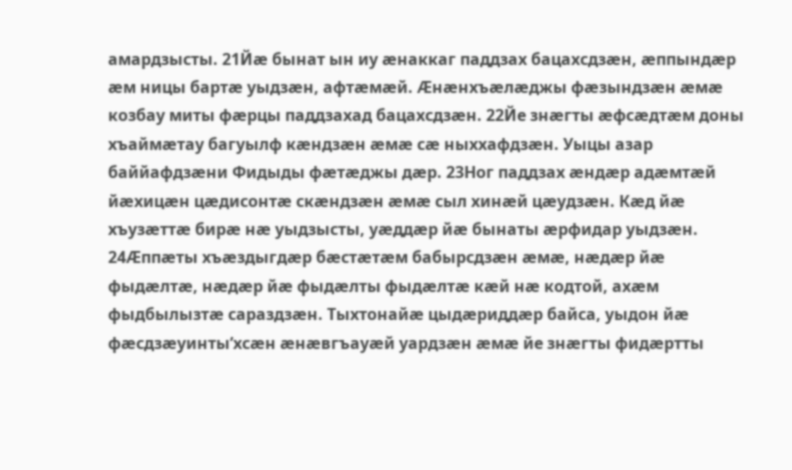амардзысты. 21Йӕ бынат ын иу ӕнаккаг паддзах бацахсдзӕн, ӕппындӕр ӕм ницы бартӕ уыдзӕн, афтӕмӕй. Ӕнӕнхъӕлӕджы фӕзындзӕн ӕмӕ козбау миты фӕрцы паддзахад бацахсдзӕн. 22Йе знӕгты ӕфсӕдтӕм доны хъаймӕтау багуылф кӕндзӕн ӕмӕ сӕ ныххафдзӕн. Уыцы азар баййафдзӕни Фидыды фӕтӕджы дӕр. 23Ног паддзах ӕндӕр адӕмтӕй йӕхицӕн цӕдисонтӕ скӕндзӕн ӕмӕ сыл хинӕй цӕудзӕн. Кӕд йӕ хъузӕттӕ бирӕ нӕ уыдзысты, уӕддӕр йӕ бынаты ӕрфидар уыдзӕн. 24Ӕппӕты хъӕздыгдӕр бӕстӕтӕм бабырсдзӕн ӕмӕ, нӕдӕр йӕ фыдӕлтӕ, нӕдӕр йӕ фыдӕлты фыдӕлтӕ кӕй нӕ кодтой, ахӕм фыдбылызтӕ сараздзӕн. Тыхтонайӕ цыдӕриддӕр байса, уыдон йӕ фӕсдзӕуинты’хсӕн ӕнӕвгъауӕй уардзӕн ӕмӕ йе знӕгты фидӕртты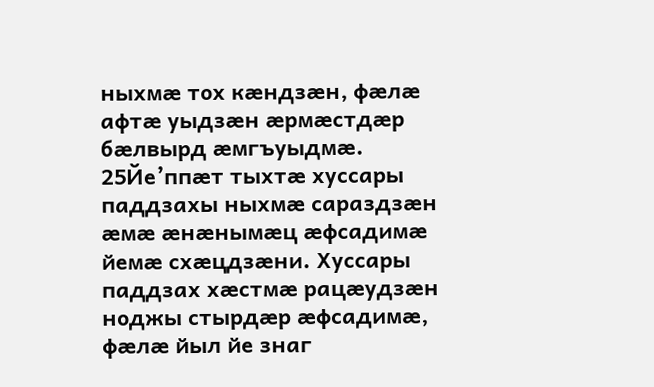ныхмӕ тох кӕндзӕн, фӕлӕ афтӕ уыдзӕн ӕрмӕстдӕр бӕлвырд ӕмгъуыдмӕ. 25Йе’ппӕт тыхтӕ хуссары паддзахы ныхмӕ сараздзӕн ӕмӕ ӕнӕнымӕц ӕфсадимӕ йемӕ схӕцдзӕни. Хуссары паддзах хӕстмӕ рацӕудзӕн ноджы стырдӕр ӕфсадимӕ, фӕлӕ йыл йе знаг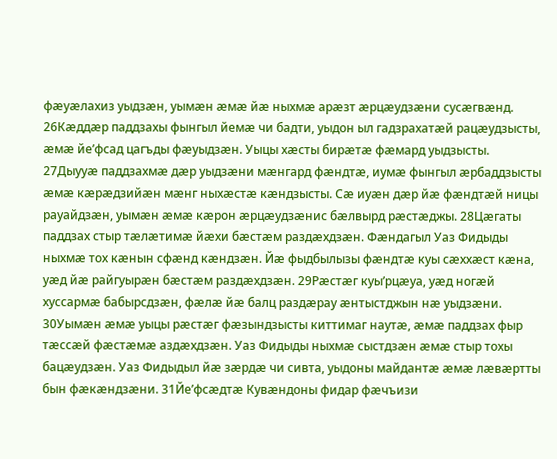фӕуӕлахиз уыдзӕн, уымӕн ӕмӕ йӕ ныхмӕ арӕзт ӕрцӕудзӕни сусӕгвӕнд. 26Кӕддӕр паддзахы фынгыл йемӕ чи бадти, уыдон ыл гадзрахатӕй рацӕудзысты, ӕмӕ йе’фсад цагъды фӕуыдзӕн. Уыцы хӕсты бирӕтӕ фӕмард уыдзысты. 27Дыууӕ паддзахмӕ дӕр уыдзӕни мӕнгард фӕндтӕ, иумӕ фынгыл ӕрбаддзысты ӕмӕ кӕрӕдзийӕн мӕнг ныхӕстӕ кӕндзысты. Сӕ иуӕн дӕр йӕ фӕндтӕй ницы рауайдзӕн, уымӕн ӕмӕ кӕрон ӕрцӕудзӕнис бӕлвырд рӕстӕджы. 28Цӕгаты паддзах стыр тӕлӕтимӕ йӕхи бӕстӕм раздӕхдзӕн. Фӕндагыл Уаз Фидыды ныхмӕ тох кӕнын сфӕнд кӕндзӕн. Йӕ фыдбылызы фӕндтӕ куы сӕххӕст кӕна, уӕд йӕ райгуырӕн бӕстӕм раздӕхдзӕн. 29Рӕстӕг куы’рцӕуа, уӕд ногӕй хуссармӕ бабырсдзӕн, фӕлӕ йӕ балц раздӕрау ӕнтыстджын нӕ уыдзӕни. 30Уымӕн ӕмӕ уыцы рӕстӕг фӕзындзысты киттимаг наутӕ, ӕмӕ паддзах фыр тӕссӕй фӕстӕмӕ аздӕхдзӕн. Уаз Фидыды ныхмӕ сыстдзӕн ӕмӕ стыр тохы бацӕудзӕн. Уаз Фидыдыл йӕ зӕрдӕ чи сивта, уыдоны майдантӕ ӕмӕ лӕвӕртты бын фӕкӕндзӕни. 31Йе’фсӕдтӕ Кувӕндоны фидар фӕчъизи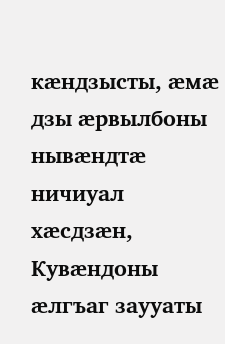кӕндзысты, ӕмӕ дзы ӕрвылбоны нывӕндтӕ ничиуал хӕсдзӕн, Кувӕндоны ӕлгъаг заууаты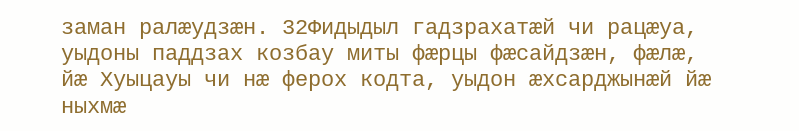заман ралӕудзӕн. 32Фидыдыл гадзрахатӕй чи рацӕуа, уыдоны паддзах козбау миты фӕрцы фӕсайдзӕн, фӕлӕ, йӕ Хуыцауы чи нӕ ферох кодта, уыдон ӕхсарджынӕй йӕ ныхмӕ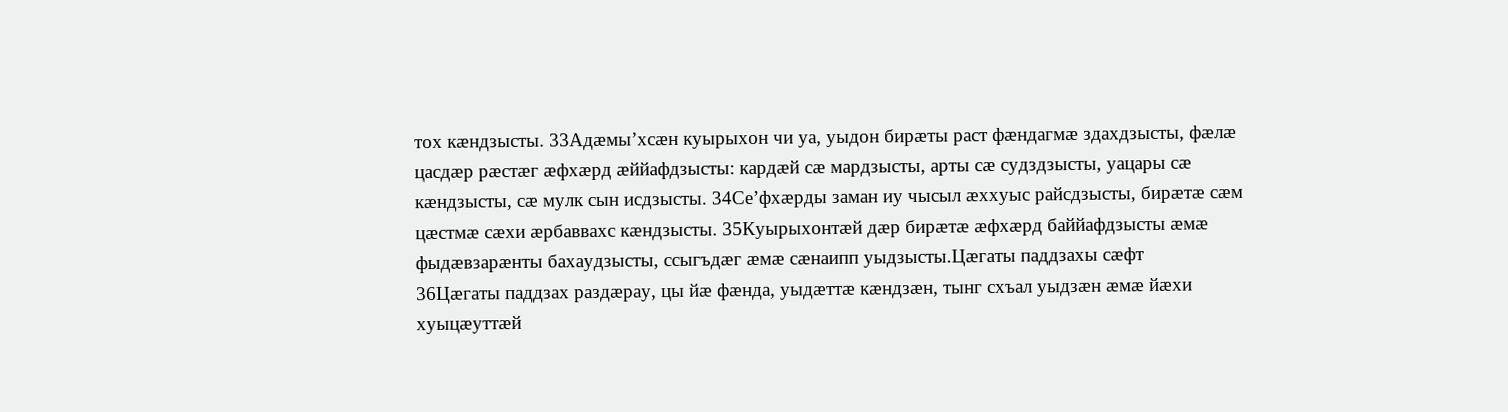тох кӕндзысты. 33Адӕмы’хсӕн куырыхон чи уа, уыдон бирӕты раст фӕндагмӕ здахдзысты, фӕлӕ цасдӕр рӕстӕг ӕфхӕрд ӕййафдзысты: кардӕй сӕ мардзысты, арты сӕ судздзысты, уацары сӕ кӕндзысты, сӕ мулк сын исдзысты. 34Се’фхӕрды заман иу чысыл ӕххуыс райсдзысты, бирӕтӕ сӕм цӕстмӕ сӕхи ӕрбаввахс кӕндзысты. 35Куырыхонтӕй дӕр бирӕтӕ ӕфхӕрд баййафдзысты ӕмӕ фыдӕвзарӕнты бахаудзысты, ссыгъдӕг ӕмӕ сӕнаипп уыдзысты.Цӕгаты паддзахы сӕфт
36Цӕгаты паддзах раздӕрау, цы йӕ фӕнда, уыдӕттӕ кӕндзӕн, тынг схъал уыдзӕн ӕмӕ йӕхи хуыцӕуттӕй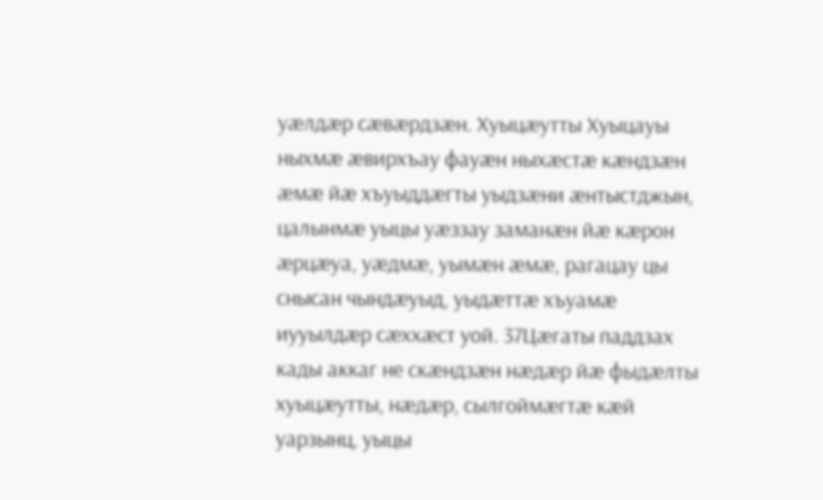уӕлдӕр сӕвӕрдзӕн. Хуыцӕутты Хуыцауы ныхмӕ ӕвирхъау фауӕн ныхӕстӕ кӕндзӕн ӕмӕ йӕ хъуыддӕгты уыдзӕни ӕнтыстджын, цалынмӕ уыцы уӕззау заманӕн йӕ кӕрон ӕрцӕуа, уӕдмӕ, уымӕн ӕмӕ, рагацау цы снысан чындӕуыд, уыдӕттӕ хъуамӕ иууылдӕр сӕххӕст уой. 37Цӕгаты паддзах кады аккаг не скӕндзӕн нӕдӕр йӕ фыдӕлты хуыцӕутты, нӕдӕр, сылгоймӕгтӕ кӕй уарзынц, уыцы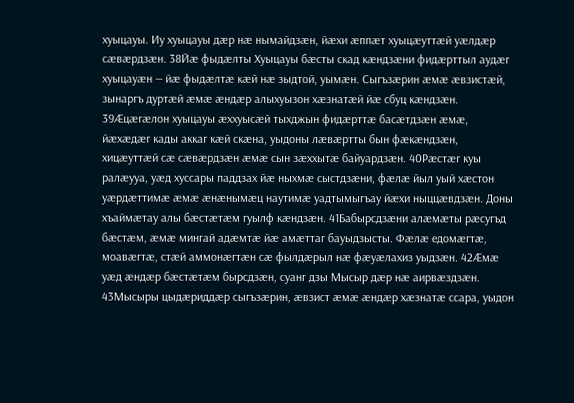хуыцауы. Иу хуыцауы дӕр нӕ нымайдзӕн, йӕхи ӕппӕт хуыцӕуттӕй уӕлдӕр сӕвӕрдзӕн. 38Йӕ фыдӕлты Хуыцауы бӕсты скад кӕндзӕни фидӕрттыл аудӕг хуыцауӕн — йӕ фыдӕлтӕ кӕй нӕ зыдтой, уымӕн. Сыгъзӕрин ӕмӕ ӕвзистӕй, зынаргъ дуртӕй ӕмӕ ӕндӕр алыхуызон хӕзнатӕй йӕ сбуц кӕндзӕн. 39Ӕцӕгӕлон хуыцауы ӕххуысӕй тыхджын фидӕрттӕ басӕтдзӕн ӕмӕ, йӕхӕдӕг кады аккаг кӕй скӕна, уыдоны лӕвӕртты бын фӕкӕндзӕн, хицӕуттӕй сӕ сӕвӕрдзӕн ӕмӕ сын зӕххытӕ байуардзӕн. 40Рӕстӕг куы ралӕууа, уӕд хуссары паддзах йӕ ныхмӕ сыстдзӕни, фӕлӕ йыл уый хӕстон уӕрдӕттимӕ ӕмӕ ӕнӕнымӕц наутимӕ уадтымыгъау йӕхи ныццӕвдзӕн. Доны хъаймӕтау алы бӕстӕтӕм гуылф кӕндзӕн. 41Бабырсдзӕни алӕмӕты рӕсугъд бӕстӕм, ӕмӕ мингай адӕмтӕ йӕ амӕттаг бауыдзысты. Фӕлӕ едомӕгтӕ, моавӕгтӕ, стӕй аммонӕгтӕн сӕ фылдӕрыл нӕ фӕуӕлахиз уыдзӕн. 42Ӕмӕ уӕд ӕндӕр бӕстӕтӕм бырсдзӕн, суанг дзы Мысыр дӕр нӕ аирвӕздзӕн. 43Мысыры цыдӕриддӕр сыгъзӕрин, ӕвзист ӕмӕ ӕндӕр хӕзнатӕ ссара, уыдон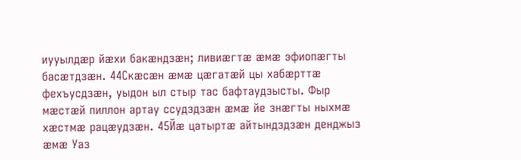иууылдӕр йӕхи бакӕндзӕн; ливиӕгтӕ ӕмӕ эфиопӕгты басӕтдзӕн. 44Скӕсӕн ӕмӕ цӕгатӕй цы хабӕрттӕ фехъусдзӕн, уыдон ыл стыр тас бафтаудзысты. Фыр мӕстӕй пиллон артау ссудздзӕн ӕмӕ йе знӕгты ныхмӕ хӕстмӕ рацӕудзӕн. 45Йӕ цатыртӕ айтындздзӕн денджыз ӕмӕ Уаз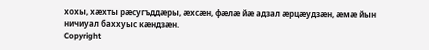хохы, хӕхты рӕсугъддӕры, ӕхсӕн, фӕлӕ йӕ адзал ӕрцӕудзӕн, ӕмӕ йын ничиуал баххуыс кӕндзӕн.
Copyright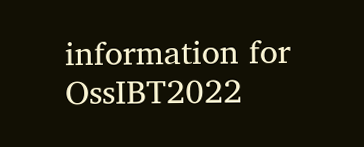information for
OssIBT2022